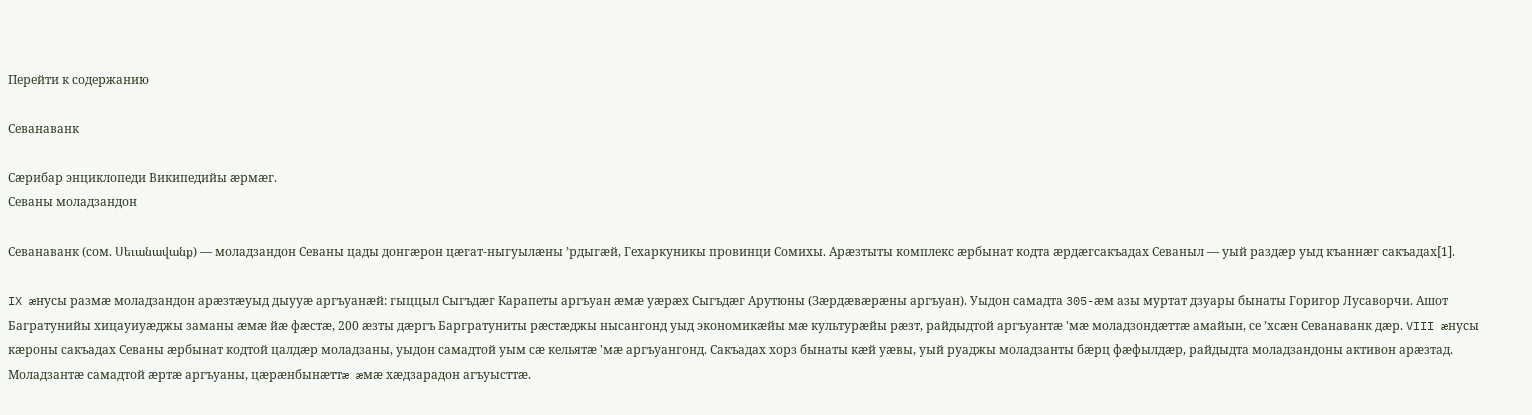Перейти к содержанию

Севанаванк

Сæрибар энциклопеди Википедийы æрмæг.
Севаны моладзандон

Севанаванк (сом. Սեւանավանք) — моладзандон Севаны цады донгæрон цæгат-ныгуылæны ’рдыгæй, Гехаркуникы провинци Сомихы. Арæзтыты комплекс æрбынат кодта æрдæгсакъадах Севаныл — уый раздæр уыд къаннæг сакъадах[1].

IX æнусы размæ моладзандон арæзтæуыд дыууæ аргъуанæй: гыццыл Сыгъдæг Карапеты аргъуан æмæ уæрæх Сыгъдæг Арутюны (Зæрдæвæрæны аргъуан). Уыдон самадта 305-æм азы муртат дзуары бынаты Горигор Лусаворчи. Ашот Багратунийы хицауиуæджы заманы æмæ йæ фæстæ, 200 æзты дæргъ Баргратуниты рæстæджы нысангонд уыд экономикæйы мæ культурæйы рæзт, райдыдтой аргъуантæ 'мæ моладзондæттæ амайын, се ’хсæн Севанаванк дæр. VIII æнусы кæроны сакъадах Севаны æрбынат кодтой цалдæр моладзаны, уыдон самадтой уым сæ кельятæ 'мæ аргъуангонд. Сакъадах хорз бынаты кæй уæвы, уый руаджы моладзанты бæрц фæфылдæр, райдыдта моладзандоны активон арæзтад. Моладзантæ самадтой æртæ аргъуаны, цæрæнбынæттæ æмæ хæдзарадон агъуысттæ.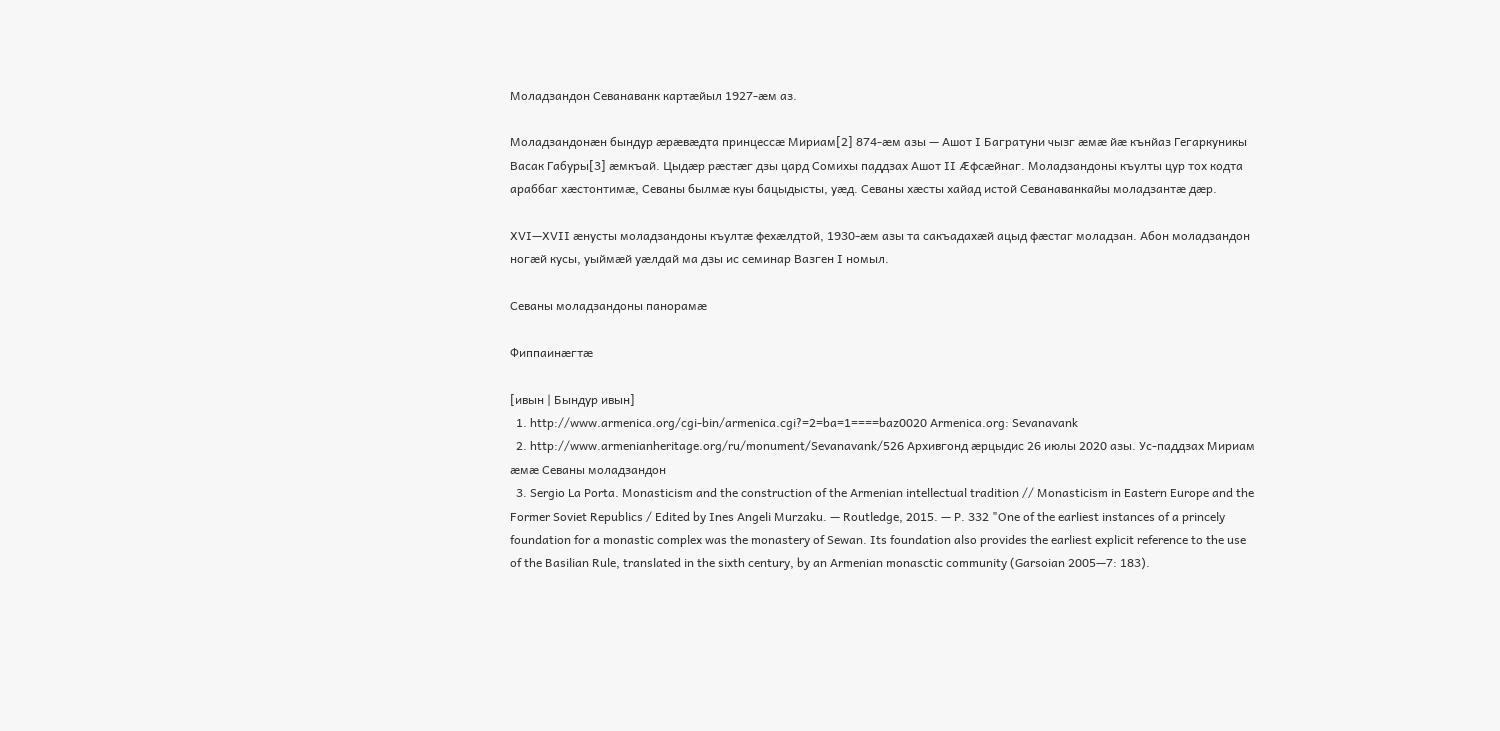Моладзандон Севанаванк картæйыл 1927-æм аз.

Моладзандонæн бындур æрæвæдта принцессæ Мириам[2] 874-æм азы — Ашот I Багратуни чызг æмæ йæ кънйаз Гегаркуникы Васак Габуры[3] æмкъай. Цыдæр рæстæг дзы цард Сомихы паддзах Ашот II Æфсæйнаг. Моладзандоны къулты цур тох кодта араббаг хæстонтимæ, Севаны былмæ куы бацыдысты, уæд. Севаны хæсты хайад истой Севанаванкайы моладзантæ дæр.

XVI—XVII æнусты моладзандоны къултæ фехæлдтой, 1930-æм азы та сакъадахæй ацыд фæстаг моладзан. Абон моладзандон ногæй кусы, уыймæй уæлдай ма дзы ис семинар Вазген I номыл.

Севаны моладзандоны панорамæ

Фиппаинæгтæ

[ивын | Бындур ивын]
  1. http://www.armenica.org/cgi-bin/armenica.cgi?=2=ba=1====baz0020 Armenica.org: Sevanavank
  2. http://www.armenianheritage.org/ru/monument/Sevanavank/526 Архивгонд æрцыдис 26 июлы 2020 азы. Ус-паддзах Мириам æмæ Севаны моладзандон
  3. Sergio La Porta. Monasticism and the construction of the Armenian intellectual tradition // Monasticism in Eastern Europe and the Former Soviet Republics / Edited by Ines Angeli Murzaku. — Routledge, 2015. — P. 332 "One of the earliest instances of a princely foundation for a monastic complex was the monastery of Sewan. Its foundation also provides the earliest explicit reference to the use of the Basilian Rule, translated in the sixth century, by an Armenian monasctic community (Garsoian 2005—7: 183).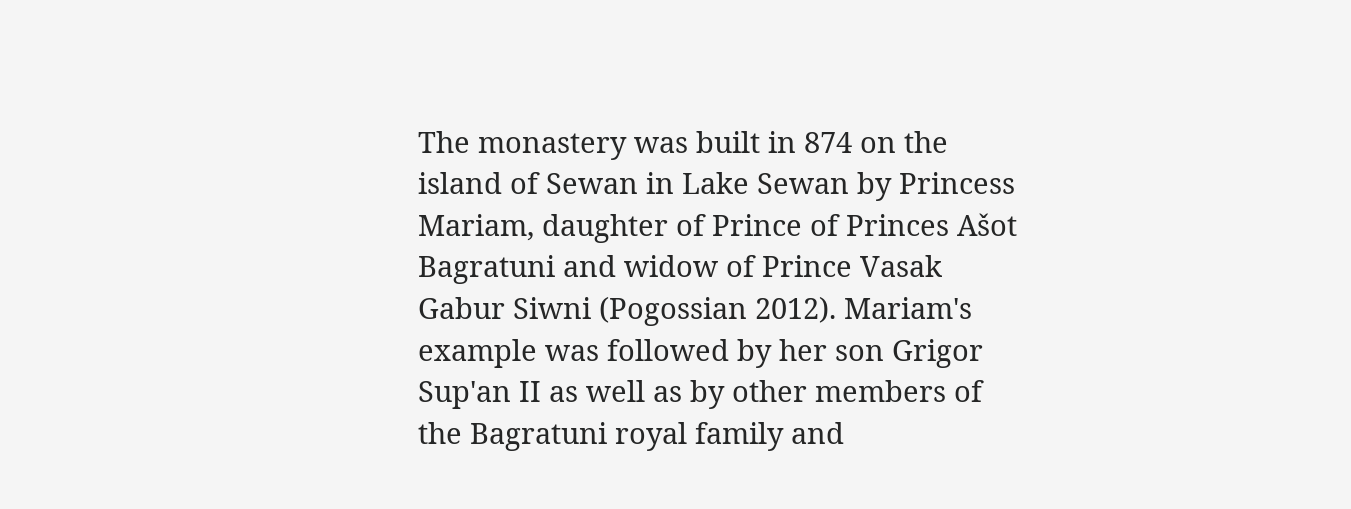The monastery was built in 874 on the island of Sewan in Lake Sewan by Princess Mariam, daughter of Prince of Princes Ašot Bagratuni and widow of Prince Vasak Gabur Siwni (Pogossian 2012). Mariam's example was followed by her son Grigor Sup'an II as well as by other members of the Bagratuni royal family and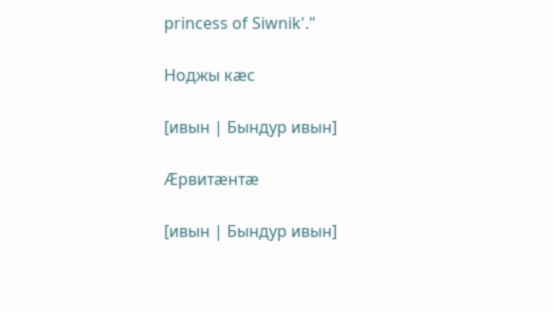princess of Siwnik'."

Ноджы кæс

[ивын | Бындур ивын]

Æрвитæнтæ

[ивын | Бындур ивын]